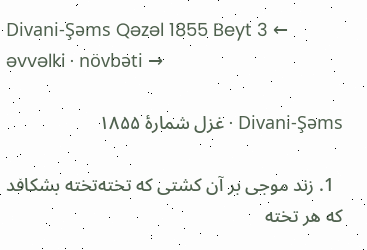Divani-Şəms Qəzəl 1855 Beyt 3 ← əvvəlki · növbəti →

Divani-Şəms · غزل شمارهٔ ۱۸۵۵

  1. زند موجی بر آن کشتی که تخته‌تخته بشکافد که هر تخته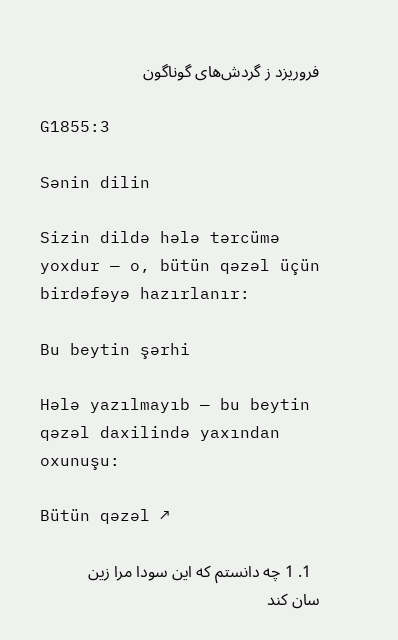فروریزد ز گردش‌های گوناگون

G1855:3

Sənin dilin

Sizin dildə hələ tərcümə yoxdur — o, bütün qəzəl üçün birdəfəyə hazırlanır:

Bu beytin şərhi

Hələ yazılmayıb — bu beytin qəzəl daxilində yaxından oxunuşu:

Bütün qəzəl ↗

  1. 1 چه دانستم که این سودا مرا زین سان کند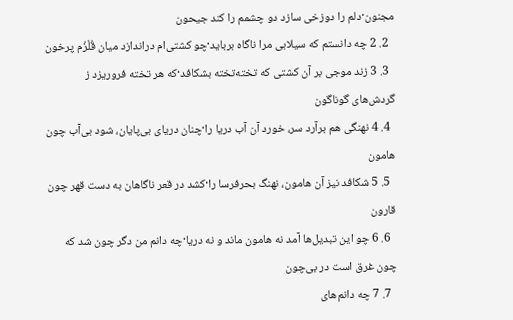مجنون·دلم را دوزخی سازد دو چشمم را کند جیحون
  2. 2 چه دانستم که سیلابی مرا ناگاه برباید·چو کشتی‌ام دراندازد میان قُلْزُم پرخون
  3. 3 زند موجی بر آن کشتی که تخته‌تخته بشکافد·که هر تخته فروریزد ز گردش‌های گوناگون
  4. 4 نهنگی هم برآرد سر‌، خورد آن آب دریا را·چنان دریای بی‌پایان‌، شود بی‌آب چون هامون
  5. 5 شکافد نیز آن هامون‌، نهنگ بحرفرسا را·کشد در قعر ناگاهان به دست قهر چون قارون
  6. 6 چو این تبدیل‌ها آمد نه هامون ماند و نه دریا·چه دانم من دگر چون شد که چون غرق است در بی‌چون
  7. 7 چه دانم‌های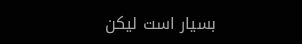بسیار است لیکن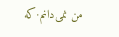من نمی‌دانم·که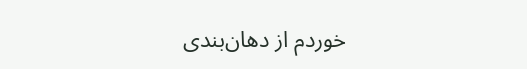خوردم از دهان‌بندی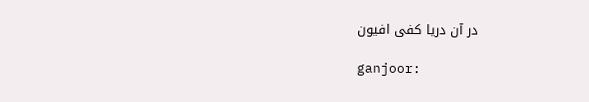در آن دریا کفی افیون

ganjoor: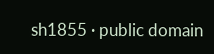sh1855 · public domain